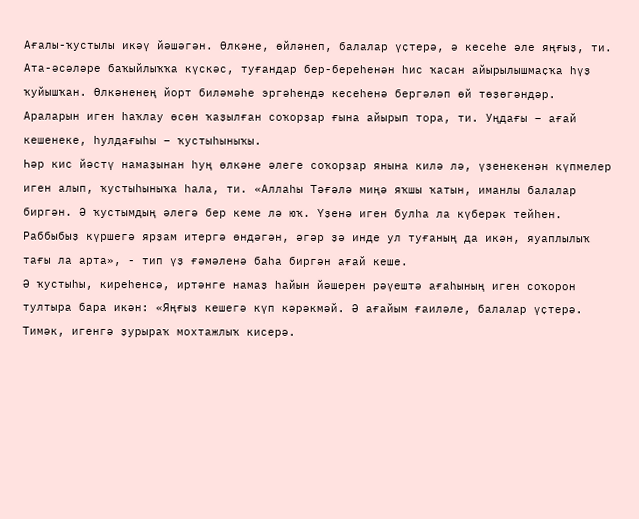Ағалы-ҡустылы икәү йәшәгән. Өлкәне, өйләнеп, балалар үҫтерә, ә кесеһе әле яңғыҙ, ти.
Ата-әсәләре баҡыйлыҡҡа күскәс, туғандар бер-береһенән һис ҡасан айырылышмаҫҡа һүҙ ҡуйышҡан. Өлкәненең йорт биләмәһе эргәһендә кесеһенә бергәләп өй төҙөгәндәр. Араларын иген һаҡлау өсөн ҡаҙылған соҡорҙар ғына айырып тора, ти. Уңдағы – ағай кешенеке, һулдағыһы – ҡустыһыныҡы.
Һәр кис йәстү намаҙынан һуң өлкәне әлеге соҡорҙар янына килә лә, үҙенекенән күпмелер иген алып, ҡустыһыныҡа һала, ти. «Аллаһы Тәғәлә миңә яҡшы ҡатын, иманлы балалар биргән. Ә ҡустымдың әлегә бер кеме лә юҡ. Үҙенә иген булһа ла күберәк тейһен. Раббыбыҙ күршегә ярҙам итергә өндәгән, әгәр ҙә инде ул туғаның да икән, яуаплылыҡ тағы ла арта», - тип үҙ ғәмәленә баһа биргән ағай кеше.
Ә ҡустыһы, киреһенсә, иртәнге намаҙ һайын йәшерен рәүештә ағаһының иген соҡорон тултыра бара икән: «Яңғыҙ кешегә күп кәрәкмәй. Ә ағайым ғаиләле, балалар үҫтерә. Тимәк, игенгә ҙурыраҡ мохтажлыҡ кисерә.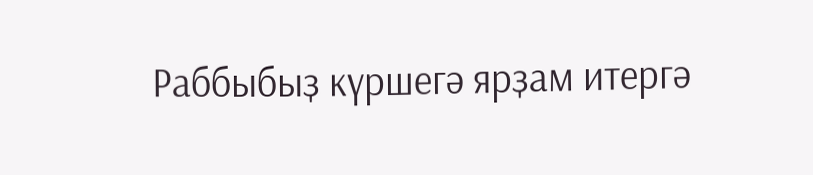Раббыбыҙ күршегә ярҙам итергә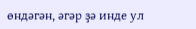өндәгән, әгәр ҙә инде ул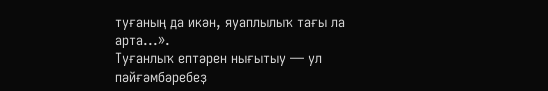туғаның да икән, яуаплылыҡ тағы ла арта...».
Туғанлыҡ ептәрен нығытыу — ул пәйғәмбәребеҙ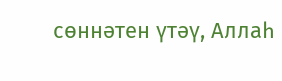сөннәтен үтәү, Аллаһ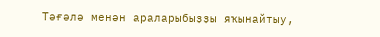Тәғәлә менән араларыбыҙҙы яҡынайтыу,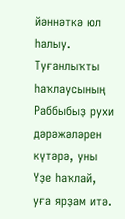йәннәткә юл һалыу. Туғанлыҡты һаҡлаусының Раббыбыҙ рухи дәрәжәләрен күтәрә, уны Үҙе һаҡлай, уға ярҙам итә.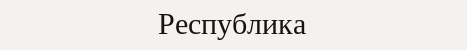Республика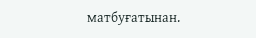матбуғатынан.